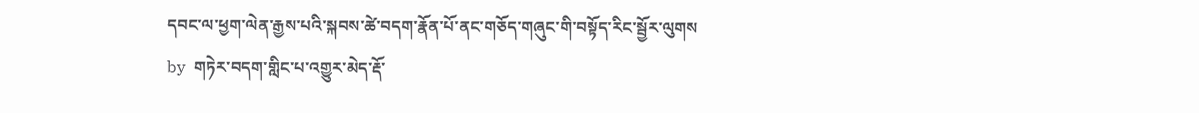དབང་ལ་ཕྱག་ལེན་རྒྱས་པའི་སྐབས་ཚེ་བདག་རྣོན་པོ་ནང་གཅོད་གཞུང་གི་བསྟོད་རིང་སྦྱོར་ལུགས
by  གཏེར་བདག་གླིང་པ་འགྱུར་མེད་རྡོ་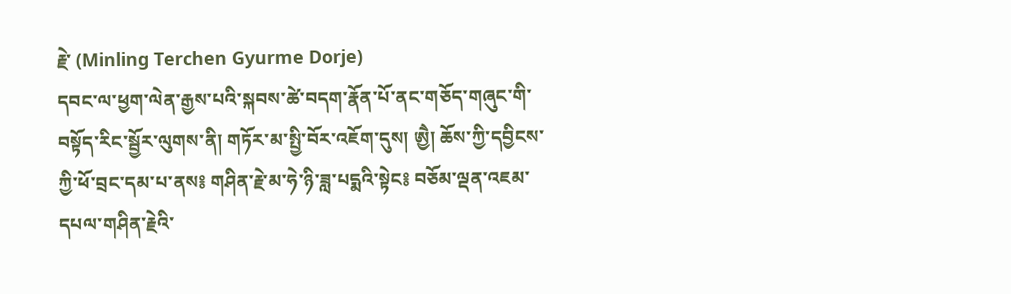རྗེ་ (Minling Terchen Gyurme Dorje)
དབང་ལ་ཕྱག་ལེན་རྒྱས་པའི་སྐབས་ཚེ་བདག་རྣོན་པོ་ནང་གཅོད་གཞུང་གི་བསྟོད་རིང་སྦྱོར་ལུགས་ནི། གཏོར་མ་སྤྱི་བོར་འཇོག་དུས། ཨྱཻ། ཆོས་ཀྱི་དབྱིངས་ཀྱི་ཕོ་བྲང་དམ་པ་ནས༔ གཤིན་རྗེ་མ་ཧེ་ཉི་ཟླ་པདྨའི་སྟེང༔ བཅོམ་ལྡན་འཇམ་དཔལ་གཤིན་རྗེའི་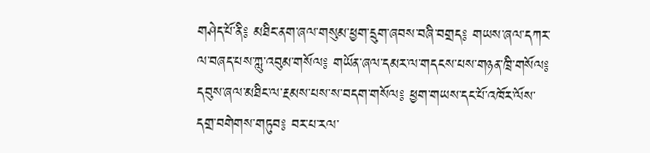གཤེད་པོ་ནི༔ མཐིང་ནག་ཞལ་གསུམ་ཕྱག་དྲུག་ཞབས་བཞི་བགྲད༔ གཡས་ཞལ་དཀར་ལ་བཞད་པས་ཀླུ་འབུམ་གསོལ༔ གཡོན་ཞལ་དམར་ལ་གདངས་པས་གཉན་ཁྲི་གསོལ༔ དབུས་ཞལ་མཐིང་ལ་རྔམས་པས་ས་བདག་གསོལ༔ ཕྱག་གཡས་དང་པོ་འཁོར་ལོས་དགྲ་བགེགས་གཏུབ༔ བར་པ་རལ་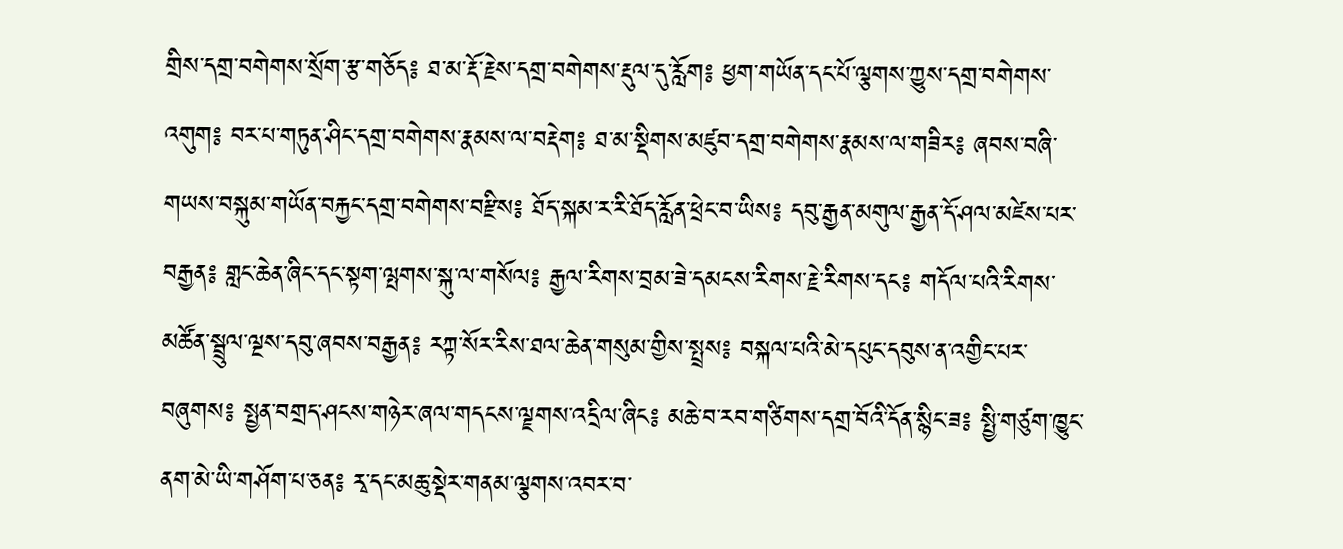གྲིས་དགྲ་བགེགས་སྲོག་རྩ་གཅོད༔ ཐ་མ་རྡོ་རྗེས་དགྲ་བགེགས་རྡུལ་དུ་རློག༔ ཕྱག་གཡོན་དང་པོ་ལྕགས་ཀྱུས་དགྲ་བགེགས་འགུག༔ བར་པ་གཏུན་ཤིང་དགྲ་བགེགས་རྣམས་ལ་བརྡེག༔ ཐ་མ་སྡིགས་མཛུབ་དགྲ་བགེགས་རྣམས་ལ་གཟིར༔ ཞབས་བཞི་གཡས་བསྐུམ་གཡོན་བརྐྱང་དགྲ་བགེགས་བརྫིས༔ ཐོད་སྐམ་ར་རི་ཐོད་རློན་ཕྲེང་བ་ཡིས༔ དབུ་རྒྱན་མགུལ་རྒྱན་དོ་ཤལ་མཛེས་པར་བརྒྱན༔ གླང་ཆེན་ཞིང་དང་སྟག་ལྤགས་སྐུ་ལ་གསོལ༔ རྒྱལ་རིགས་བྲམ་ཟེ་དམངས་རིགས་རྗེ་རིགས་དང༔ གདོལ་པའི་རིགས་མཚོན་སྦྲུལ་ལྔས་དབུ་ཞབས་བརྒྱན༔ རཀྟ་སོར་རིས་ཐལ་ཆེན་གསུམ་གྱིས་སྤྲས༔ བསྐལ་པའི་མེ་དཔུང་དབུས་ན་འགྱིང་པར་བཞུགས༔ སྤྱན་བགྲད་ཤངས་གཉེར་ཞལ་གདངས་ལྗགས་འདྲིལ་ཞིང༔ མཆེ་བ་རབ་གཙིགས་དགྲ་བོའི་དོན་སྙིང་ཟ༔ སྤྱི་གཙུག་ཁྱུང་ནག་མེ་ཡི་གཤོག་པ་ཅན༔ རྭ་དང་མཆུ་སྡེར་གནམ་ལྕགས་འབར་བ་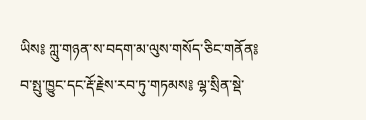ཡིས༔ ཀླུ་གཉན་ས་བདག་མ་ལུས་གསོད་ཅིང་གནོན༔ བ་སྤུ་ཁྱུང་དང་རྡོ་རྗེས་རབ་ཏུ་གཏམས༔ ལྷ་སྲིན་སྡེ་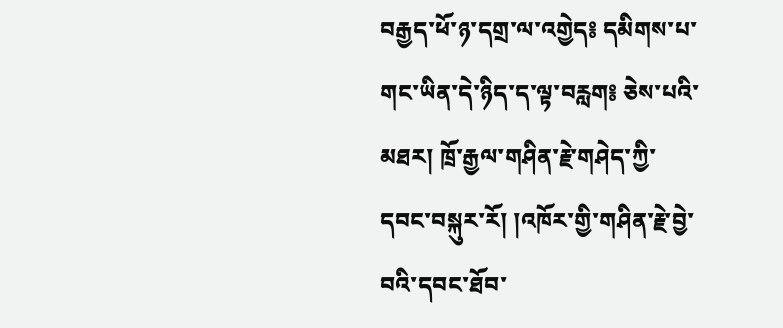བརྒྱད་ཕོ་ཉ་དགྲ་ལ་འགྱེད༔ དམིགས་པ་གང་ཡིན་དེ་ཉིད་ད་ལྟ་བརླག༔ ཅེས་པའི་མཐར། ཁྲོ་རྒྱལ་གཤིན་རྗེ་གཤེད་ཀྱི་དབང་བསྐུར་རོ། །འཁོར་གྱི་གཤིན་རྗེ་བྱེ་བའི་དབང་ཐོབ་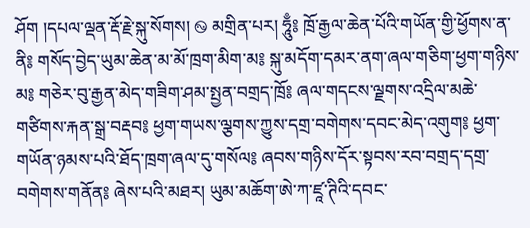ཤོག །དཔལ་ལྡན་རྡོ་རྗེ་སྐུ་སོགས། ࿊ མགྲིན་པར། ཧཱུྃ༔ ཁྲོ་རྒྱལ་ཆེན་པོའི་གཡོན་གྱི་ཕྱོགས་ན་ནི༔ གསོད་བྱེད་ཡུམ་ཆེན་མ་མོ་ཁྲག་མིག་མ༔ སྐུ་མདོག་དམར་ནག་ཞལ་གཅིག་ཕྱག་གཉིས་མ༔ གཅེར་བུ་རྒྱན་མེད་གཟིག་ཤམ་སྤྱན་བགྲད་ཁྲོ༔ ཞལ་གདངས་ལྗགས་འདྲིལ་མཆེ་གཙིགས་རྐན་སྒྲ་བརྡབ༔ ཕྱག་གཡས་ལྕགས་ཀྱུས་དགྲ་བགེགས་དབང་མེད་འགུག༔ ཕྱག་གཡོན་ཉམས་པའི་ཐོད་ཁྲག་ཞལ་དུ་གསོལ༔ ཞབས་གཉིས་དོར་སྟབས་རབ་བགྲད་དགྲ་བགེགས་གནོན༔ ཞེས་པའི་མཐར། ཡུམ་མཆོག་ཨེ་ཀ་ཛཱ་ཊིའི་དབང་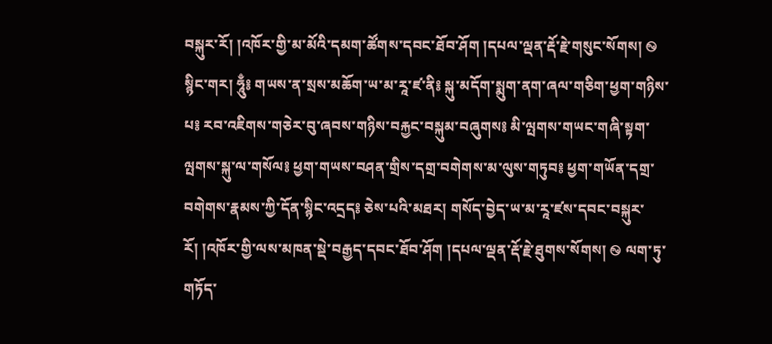བསྐུར་རོ། །འཁོར་གྱི་མ་མོའི་དམག་ཚོགས་དབང་ཐོབ་ཤོག །དཔལ་ལྡན་རྡོ་རྗེ་གསུང་སོགས། ࿊ སྙིང་གར། ཧཱུྃ༔ གཡས་ན་སྲས་མཆོག་ཡ་མ་རཱ་ཛ་ནི༔ སྐུ་མདོག་སྨུག་ནག་ཞལ་གཅིག་ཕྱག་གཉིས་པ༔ རབ་འཇིགས་གཅེར་བུ་ཞབས་གཉིས་བརྐྱང་བསྐུམ་བཞུགས༔ མི་ལྤགས་གཡང་གཞི་སྟག་ལྤགས་སྐུ་ལ་གསོལ༔ ཕྱག་གཡས་བཤན་གྲིས་དགྲ་བགེགས་མ་ལུས་གཏུབ༔ ཕྱག་གཡོན་དགྲ་བགེགས་རྣམས་ཀྱི་དོན་སྙིང་འདྲད༔ ཅེས་པའི་མཐར། གསོད་བྱེད་ཡ་མ་རཱ་ཛས་དབང་བསྐུར་རོ། །འཁོར་གྱི་ལས་མཁན་སྡེ་བརྒྱད་དབང་ཐོབ་ཤོག །དཔལ་ལྡན་རྡོ་རྗེ་ཐུགས་སོགས། ࿊ ལག་ཏུ་གཏོད་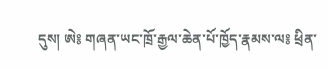དུས། ཨེ༔ གཞན་ཡང་ཁྲོ་རྒྱལ་ཆེན་པོ་ཁྱོད་རྣམས་ལ༔ ཕྲིན་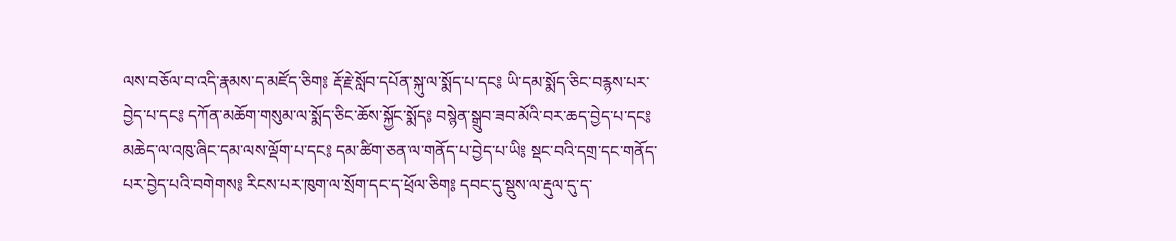ལས་བཅོལ་བ་འདི་རྣམས་ད་མཛོད་ཅིག༔ རྡོ་རྗེ་སློབ་དཔོན་སྐུ་ལ་སྨོད་པ་དང༔ ཡི་དམ་སྨོད་ཅིང་བརྙས་པར་བྱེད་པ་དང༔ དཀོན་མཆོག་གསུམ་ལ་སྨོད་ཅིང་ཆོས་སྐྱོང་སྨོད༔ བསྙེན་སྒྲུབ་ཟབ་མོའི་བར་ཆད་བྱེད་པ་དང༔ མཆེད་ལ་འཁུ་ཞིང་དམ་ལས་ལྡོག་པ་དང༔ དམ་ཚིག་ཅན་ལ་གནོད་པ་བྱེད་པ་ཡི༔ སྡང་བའི་དགྲ་དང་གནོད་པར་བྱེད་པའི་བགེགས༔ རིངས་པར་ཁུག་ལ་སྲོག་དང་ད་ཕྲོལ་ཅིག༔ དབང་དུ་སྡུས་ལ་རྡུལ་དུ་ད་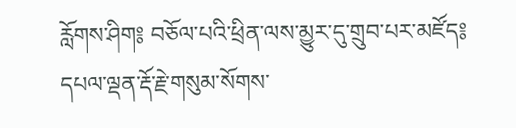རློགས་ཤིག༔ བཅོལ་པའི་ཕྲིན་ལས་མྱུར་དུ་གྲུབ་པར་མཛོད༔ དཔལ་ལྡན་རྡོ་རྗེ་གསུམ་སོགས་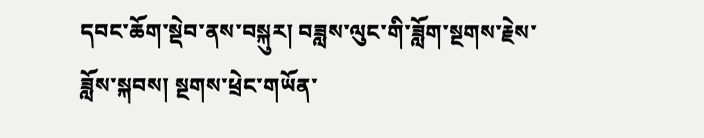དབང་ཆོག་སྡེབ་ནས་བསྐུར། བཟླས་ལུང་གི་ཟློག་སྔགས་རྗེས་ཟློས་སྐབས། སྔགས་ཕྲེང་གཡོན་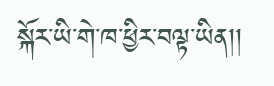སྐོར་ཡི་གེ་ཁ་ཕྱིར་བལྟ་ཡིན།།